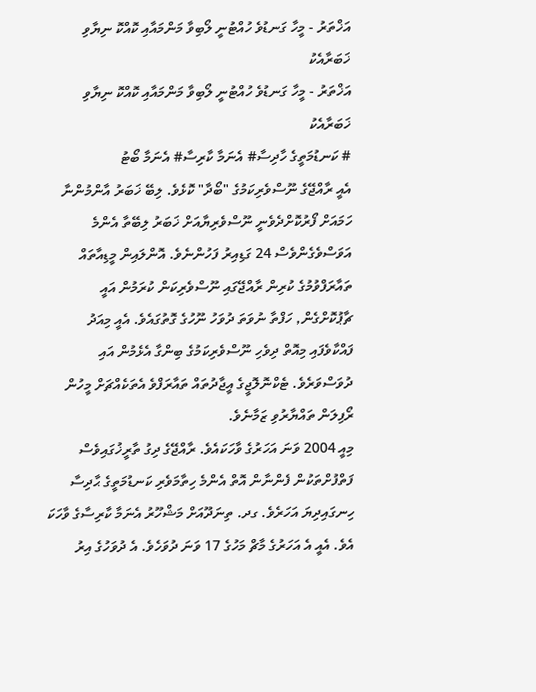އަޚްތަރު - މީހާ ގަނޑުވެ ހުއްޓުނީ ލޯބިވާ މަންމައާއި ކޮއްކޮ ނިޔާވި ޚަބަރާއެކު
އަޚްތަރު - މީހާ ގަނޑުވެ ހުއްޓުނީ ލޯބިވާ މަންމައާއި ކޮއްކޮ ނިޔާވި ޚަބަރާއެކު
# ކަނޑުމަތީގެ ހާދިސާ# އެނަމާ ކާރިސާ# އެނަމާ ބޯޓު
އެއީ ރާއްޖޭގެ ނޫސްވެރިކަމުގެ "ބޯދާ" ކޮޅެވެ. ލިބޭ ޚަބަރު އާންމުންނާ ހަމައަށް ފޯރުކޮށްދެވެނީ ނޫސްވެރިޔާއަށް ޚަބަރު ލިބޭތާ އެންމެ އަވަސްވެގެންވެސް 24 ގަޑިއިރު ފަހުންނެވެ. އޮންލައިން މީޑިއާތައް ތައާރަފްވުމުގެ ކުރިން ރާއްޖޭގައި ނޫސްވެރިކަން ކުރަމުން އައީ ޗާޕުކޮށްގެން, ހަފްތާ ނުވަތަ ދުވަހު ނޫހުގެ ގޮތުގައެވެ. އެއީ މިއަދު ފައްކާވެފައި މިއޮތް ދިވެހި ނޫސްވެރިކަމުގެ ބިންގާ އެޅެމުން އައި ދުވަސްވަރެވެ. ޓެކްނޮލޮޖީގެ އީޖާދުތައް ތައާރަފްވެ އެތަކެއްޗަށް މީހުން ރޯފިލަން ތައްޔާރުވި ޒަމާނެވެ.
މިއީ 2004 ވަނަ އަހަރުގެ ވާހަކައެވެ. ރާއްޖޭގެ ދިގު ތާރީޚުގައިވެސް ފަތްފުށްތަކުން ފެންނާން އޮތް އެންމެ ހިތާމަވެރި ކަނޑުމަތީގެ ޙާދިސާ ހިނގައިދިޔަ އަހަރެވެ. ގދ. ތިނަދޫއަށް މަޝްހޫރު އެނަމާ ކާރިސާގެ ވާހަކަ އެވެ. އެއީ އެ އަހަރުގެ މާޗް މަހުގެ 17 ވަނަ ދުވަހެވެ. އެ ދުވަހުގެ އިރު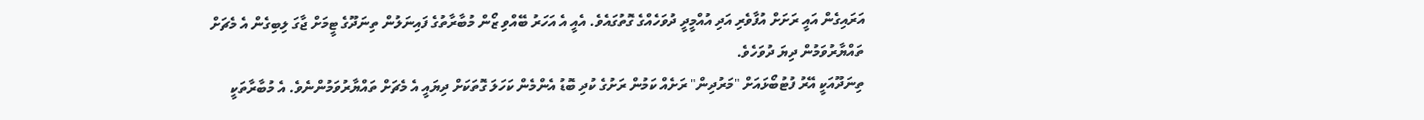އަރައިގެން އައީ ރަށަށް އުފާވެރި އަދި އުއްމީދީ ދުވަހެއްގެ ގޮތުގައެވެ. އެއީ އެ އަހަރު ބޭއްވި ޒޯން މުބާރާތުގެ ފައިނަލުން ތިނަދޫގެ ޓީމަށް ޖާގަ ލިބިގެން އެ މެޗަށް ތައްޔާރުވަމުން ދިޔަ ދުވަހެވެ.
ތިނަދޫއަކީ އޭރު ފުޓުބޯޅައަށް "މަރުދިން" ރަށެއް ކަމުން ރަށުގެ ކުދި ބޮޑު އެންމެން ކަހަލަ ގޮތަކަށް ދިޔައީ އެ މެޗަށް ތައްޔާރުވަމުންނެވެ. އެ މުބާރާތަކީ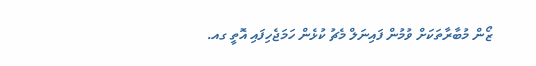ޒޯން މުބާރާތަކަށް ވުމުން ފައިނަލް މެޗު ކުޅެން ހަމަޖެހިފައި އޮތީ ގއ.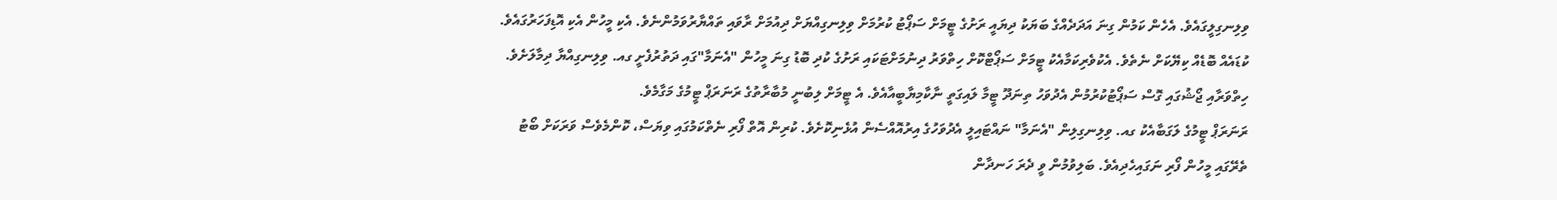ވިލިނގިލީގައެވެ. އެހެން ކަމުން ގިނަ އަދަދެއްގެ ބަޔަކު ދިޔައީ ރަށުގެ ޓީމަށް ސަޕޯޓު ކުރުމަށް ވިލިނގިއްޔަށް ދިއުމަށް ރާވައި ތައްޔާރުވަމުންނެވެ. އެކި މީހުން އެކި އޮޑިފަހަރުގައެވެ.
ކުޑައެއް ބޮޑެއް ކިޔޭކަށް ނެތެވެ. އެކުވެރިކަމާއެކު ޓީމަށް ސަޕޯޓްކޮށް ހިތްވަރު ދިނުމަށްޓަކައި ރަށުގެ ކުދި ބޮޑު ގިނަ މީހުން "އެނަމާ"ގައި ދަތުރުފެށީ ގއ. ވިލިނގިއްޔާ ދިމާލަށެވެ. ހިތްވަރާއި ޖޯޝުގައި ގޮސް ސަޕޯޓުކުރުމުން އެދުވަހު ތިނަދޫ ޓީމާ ލައިގަތީ ނާކާމިޔާބީއާއެވެ. އެ ޓީމަށް ލިބުނީ މުބާރާތުގެ ރަނަރަޕް ޓީމުގެ މަގާމެވެ.
ރަނަރަޕް ޓީމުގެ ލަގަބާއެކު ގއ. ވިލިނގިލިން "އެނަމާ" ނައްޓައިލީ އެދުވަހުގެ އިރުއޮއްސެން އުޅެނިކޮށެވެ. ކުރިން އޮތް ފޯރި ނެތްކަމުގައި ވިޔަސް، ކޮންމެވެސް ވަރަކަށް ބޯޓު ތެރޭގައި މީހުން ފޯރި ނަގައިހެދިއެވެ. ބަލިވުމުން ވީ ދެރަ ހަނދާން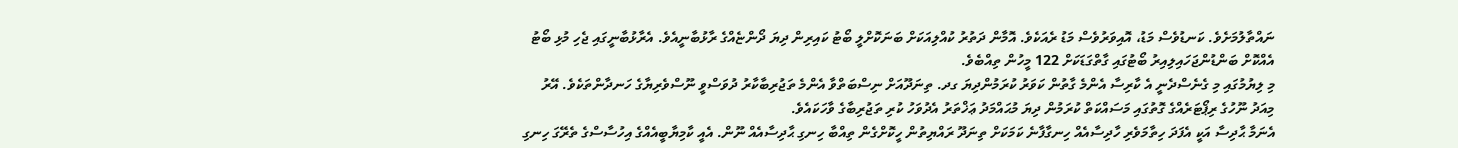ނައްތާލުމަށެވެ. ކަނޑުވެސް މަޑު، އޮއިވަރުވެސް މަޑު ރެއަކެވެ. އޮމާން ދަތުރު ކުއްލިއަކަށް ބަނަކޮށްލީ ބޯޓު ކައިރިން ދިޔަ ދޯންޏެއްގެ ރާޅުބާނީއެވެ. އެރާޅުބާނީގައި ޖެހި މުޅި ބޯޓު އެއްކޮށް ބަންޑުންޖަހައިލިއިރު ބޯޓުގައި ގާތްގަޑަކަށް 122 މީހުން ތިއްބެވެ.
މި ލިޔުމުގައި މި ގެނެސްދެނީ އެ ކާރިސާ އެންމެ ގާތުން ކަވަރު ކުރަމުންދިޔަ ގދ. ތިނަދޫއަށް ނިސްބަތްވާ އެންމެ ތަޖުރިބާކާރު ދުވަސްވީ ނޫސްވެރިޔާގެ ހަނދާންތަކެވެ. އޭރު މިއަދު ނޫހުގެ ރިޕޯޓަރެއްގެ ގޮތުގައި މަސައްކަތް ކުރަމުން ދިޔަ މުޙައްމަދު ޢަޚްތަރު އެދުވަހު ކުރި ތަޖުރިބާގެ ވާހަކައެވެ.
އެނަމާ ޙާދިސާ އަކީ އެފަދަ ހިތާމަވެރި ހާދިސާއެއް ހިނގާފާނެ ކަމަކަށް ތިނަދޫ ރައްޔިތުން ހީކޮށްގެން ތިއްބާ ހިނގި ޙާދިސާއެއް ނޫން. އެއީ ކާމިޔާބީއެއްގެ އިހުސާސްގެ ތެރޭގަ ހިނގި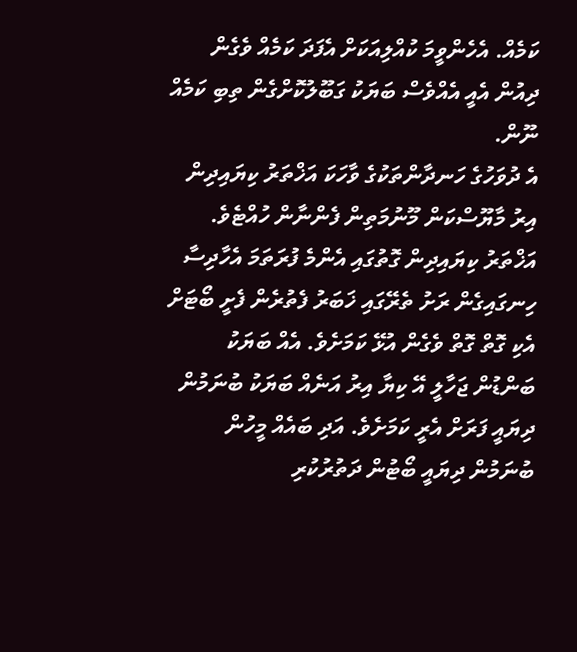ކަމެއް. އެހެންވީމަ ކުއްލިއަކަށް އެފަދަ ކަމެއް ވެގެން ދިއުން އެއީ އެއްވެސް ބަޔަކު ގަބޫލުކޮށްގެން ތިބި ކަމެއް ނޫން.
އެ ދުވަހުގެ ހަނދާންތަކުގެ ވާހަކަ އަޚްތަރު ކިޔައިދިން އިރު މާޔޫސްކަން މޫނުމަތިން ފެންނާން ހުއްޓެވެ. އަޚްތަރު ކިޔައިދިން ގޮތުގައި އެންމެ ފުރަތަމަ އެހާދިސާ ހިނގައިގެން ރަށު ތެރޭގައި ޚަބަރު ފެތުރެން ފެށީ ބޯޓަށް އެކި ގޮތް ގޮތް ވެގެން އުޅޭ ކަމަށެވެ. އެއް ބަޔަކު ބަންޑުން ޖަހާލީ އޭ ކިޔާ އިރު އަނެއް ބަޔަކު ބުނަމުން ދިޔައީ ފަރަށް އެރީ ކަމަށެވެ. އަދި ބައެއް މީހުން ބުނަމުން ދިޔައީ ބޯޓުން ދަތުރުކުރި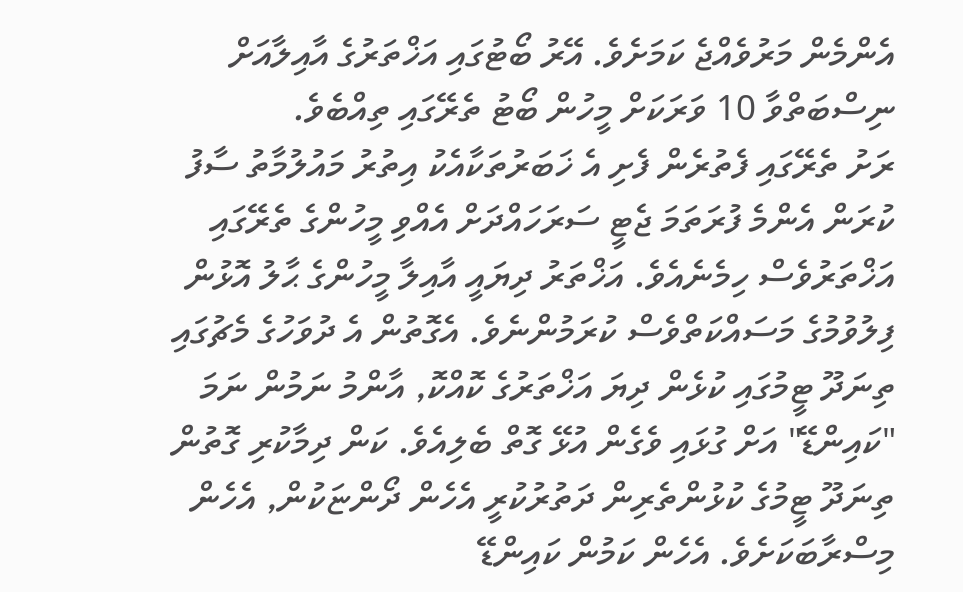އެންމެން މަރުވެއްޖެ ކަމަށެވެ. އޭރު ބޯޓުގައި އަޚްތަރުގެ އާއިލާއަށް ނިސްބަތްވާ 10 ވަރަކަށް މީހުން ބޯޓު ތެރޭގައި ތިއްބެވެ.
ރަށު ތެރޭގައި ފެތުރެން ފެށި އެ ޚަބަރުތަކާއެކު އިތުރު މައުލުމާތު ސާފު ކުރަން އެންމެ ފުރަތަމަ ޖެޓީ ސަރަހައްދަށް އެއްވި މީހުންގެ ތެރޭގައި އަޚްތަރުވެސް ހިމެނެއެވެ. އަޚްތަރު ދިޔައީ އާއިލާ މީހުންގެ ޙާލު އޮޅުން ފިލުވުމުގެ މަސައްކަތްވެސް ކުރަމުންނެވެ. އެގޮތުން އެ ދުވަހުގެ މެޗުގައި ތިނަދޫ ޓީމުގައި ކުޅެން ދިޔަ އަޚްތަރުގެ ކޮއްކޮ, އާންމު ނަމުން ނަމަ "ކައިންޑޭ" އަށް ގުޅައި ވެގެން އުޅޭ ގޮތް ބެލިއެވެ. ކަން ދިމާކުރި ގޮތުން ތިނަދޫ ޓީމުގެ ކުޅުންތެރިން ދަތުރުކުރީ އެހެން ދޯންޏަކުން, އެހެން މިސްރާބަކަށެވެ. އެހެން ކަމުން ކައިންޑޭ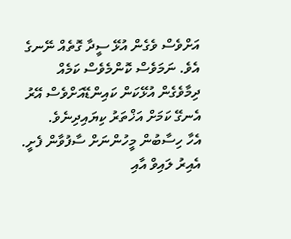އަށްވެސް ވެގެން އުޅޭ ސީދާ ގޮތެއް ނޭނގެ އެވެ. ނަމަވެސް ކޮންމެވެސް ކަމެއް ދިމާވެގެން އުޅޭކަން ކައިންޑޭއަށްވެސް އޭރު އެނގޭ ކަމަށް އަޚްތަރު ކިޔައިދިނެވެ.
އެހާ ހިސާބުން މީހުންނަށް ސާފުވާން ފެށީ. އެއިރު ލައިވް އާއި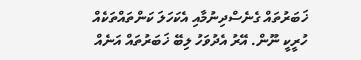ޚަބަރުތައް ގެނެސްދިނުމާއި އެކަހަލަ ކަންތައްތަކެއް ހުރީކީ ނޫން. އޭރު އެދުވަހު ލިބޭ ޚަބަރުތައް އަނެއް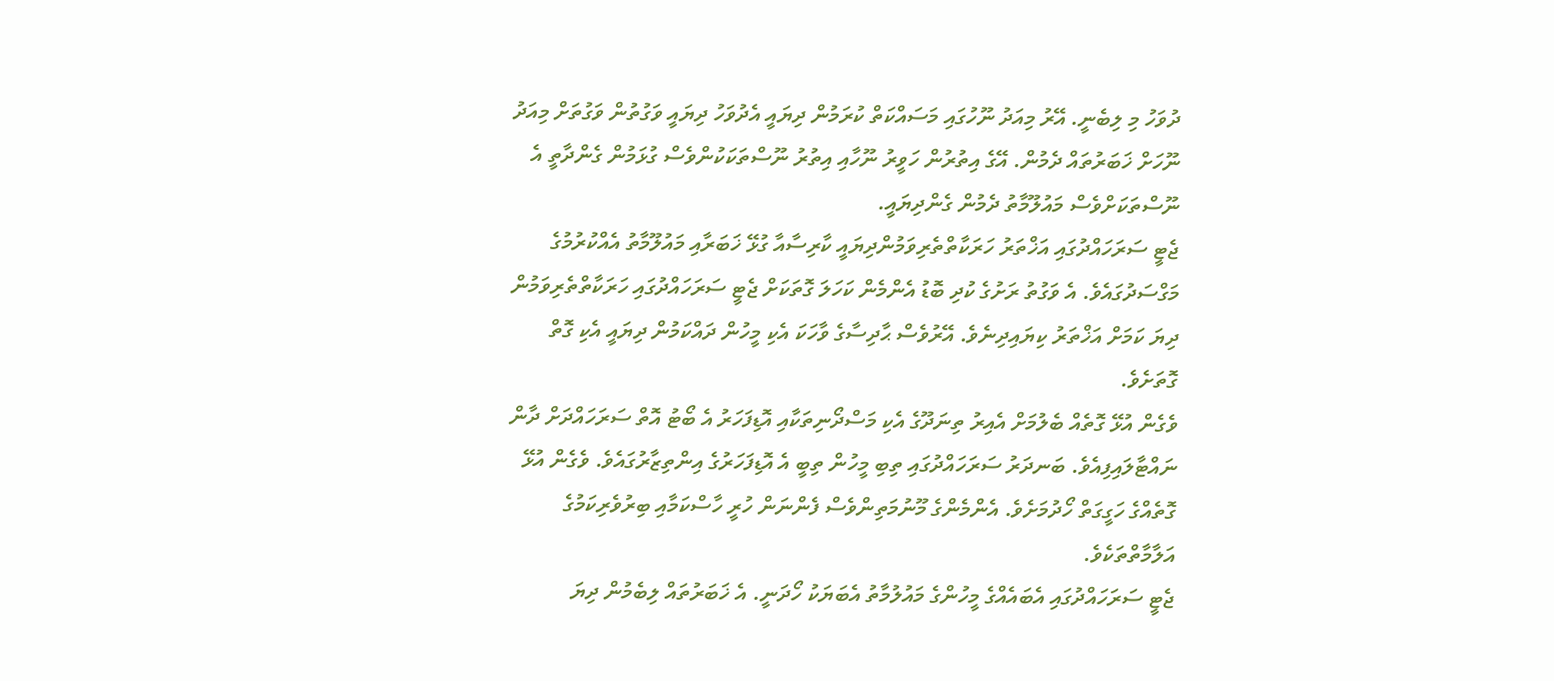ދުވަހު މި ލިބެނީ. އޭރު މިއަދު ނޫހުގައި މަސައްކަތް ކުރަމުން ދިޔައީ އެދުވަހު ދިޔައީ ވަގުތުން ވަގުތަށް މިއަދު ނޫހަށް ޚަބަރުތައް ދެމުން. އޭގެ އިތުރުން ހަވީރު ނޫހާއި އިތުރު ނޫސްތަކަކުންވެސް ގުޅަމުން ގެންދާތީ އެ ނޫސްތަކަށްވެސް މައުލޫމާތު ދެމުން ގެންދިޔައީ.
ޖެޓީ ސަރަހައްދުގައި އަޚްތަރު ހަރަކާތްތެރިވަމުންދިޔައީ ކާރިސާއާ ގުޅޭ ޚަބަރާއި މައުލޫމާތު އެއްކުރުމުގެ މަގްސަދުގައެވެ. އެ ވަގުތު ރަށުގެ ކުދި ބޮޑު އެންމެން ކަހަލަ ގޮތަކަށް ޖެޓީ ސަރަހައްދުގައި ހަރަކާތްތެރިވަމުން ދިޔަ ކަމަށް އަޚްތަރު ކިޔައިދިނެވެ. އޭރުވެސް ޙާދިސާގެ ވާހަކަ އެކި މީހުން ދައްކަމުން ދިޔައީ އެކި ގޮތް ގޮތަށެވެ.
ވެގެން އުޅޭ ގޮތެއް ބެލުމަށް އެއިރު ތިނަދޫގެ އެކި މަސްދޯނިތަކާއި އޮޑިފަހަރު އެ ބޯޓު އޮތް ސަރަހައްދަށް ދާން ނައްޓާލައިފިއެވެ. ބަނދަރު ސަރަހައްދުގައި ތިބި މީހުން ތިބީ އެ އޮޑިފަހަރުގެ އިންތިޒާރުގައެވެ. ވެގެން އުޅޭ ގޮތެއްގެ ހަގީގަތް ހޯދުމަށެވެ. އެންމެންގެ މޫނުމަތިންވެސް ފެންނަން ހުރީ ހާސްކަމާއި ބިރުވެރިކަމުގެ އަލާމާތްތަކެވެ.
ޖެޓީ ސަރަހައްދުގައި އެބައެއްގެ މީހުންގެ މައުލުމާތު އެބަޔަކު ހޯދަނީ. އެ ޚަބަރުތައް ލިބެމުން ދިޔަ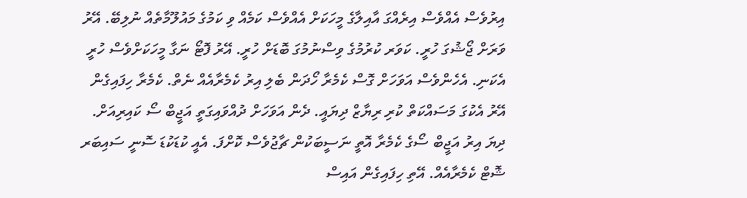އިރުވެސް އެއްވެސް އިރެއްގަ އާއިލާގެ މީހަކަށް އެއްވެސް ކަމެއް ވި ކަމުގެ މައުލޫމާތެއް ނުލިބޭ. އޭރު ވަރަށް ޖޯޝުގަ ހުރީ. ކަވަރ ކުރުމުގެ ވިސްނުމުގަ ބޮޑަށް ހުރީ. އޭރު ފޮޓޯ ނަގާ މީހަކަށްވެސް ހުރީ އެކަނި. އެހެންވެސް އަވަހަށް ގޮސް ކެމެރާ ހޯދަން ބެލި އިރު ކެމެރާއެއް ނެތް. ކެމެރާ ހިފައިގެން އޭރު އެކުގަ މަސައްކަތް ކުރި ރިޔާޒް ދިޔައީ. ދެން އަވަހަށް ދުއްވައިގަތީ އަޖީބް ސޯ ކައިރިއަށް. ދިޔަ އިރު އަޖީބް ސޯގެ ކެމެރާ އޮތީ ނަސީބަކުން ޗާޖުވެސް ކޮށްފަ. އެއީ ކުޑަކުޑަ ސޮނީ ސައިބަރ ޝޮޓް ކެމެރާއެއް. އޭތި ހިފައިގެން އައިސް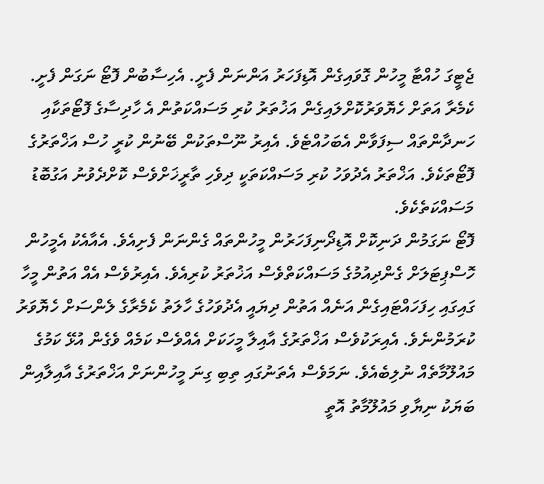ޖެޓީގަ ހުއްޓާ މީހުން ގޮވައިގެން އޮޑިފަހަރު އަންނަން ފެށީ. އެހިސާބުން ފޮޓޯ ނަގަން ފެށީ.
ކެމެރާ އަތަށް ހެޔޮވަރުކޮށްލައިގެން އަޚުތަރު ކުރި މަސައްކަތުން އެ ހާދިސާގެ ފޮޓޯތަކާއި ހަނދާންތައް ސިފަވާން އެބަހުއްޓެވެ. އެއިރު ނޫސްތަކުން ބޭނުން ކުރީ ހުސް އަޚްތަރުގެ ފޮޓޯތަކެވެ. އަޚްތަރު އެދުވަހު ކުރި މަސައްކަތަކީ ދިވެހި ތާރީޚަށްވެސް ކޮށްދެވުނު އަގުބޮޑު މަސައްކަތެކެވެ.
ފޮޓޯ ނަގަމުން ދަނިކޮށް އޮޑިދޯނިފަހަރުން މީހުންތައް ގެންނަން ފެށިއެވެ. އެއާއެކު އެމީހުން ހޮސްޕިޓަލަށް ގެންދިއުމުގެ މަސައްކަތްވެސް އަޚުތަރު ކުރިއެވެ. އެއިރުވެސް އެއް އަތުން މީހާ ގައިގައި ހިފަހައްޓައިގެން އަނެއް އަތުން ދިޔައީ އެދުވަހުގެ ހާލަތު ކެމެރާގެ ލެންސަށް ހެޔޮވަރު ކުރަމުންނެވެ. އެއިރަކުވެސް އަޚްތަރުގެ އާއިލާ މީހަކަށް އެއްވެސް ކަމެއް ވެގެން އުޅޭ ކަމުގެ މައުލޫމާތެއް ނުލިބެއެވެ. ނަމަވެސް އެތަނުގައި ތިބި ގިނަ މީހުންނަށް އަޚްތަރުގެ އާއިލާއިން ބަޔަކު ނިޔާވި މައުލޫމާތު އޮތީ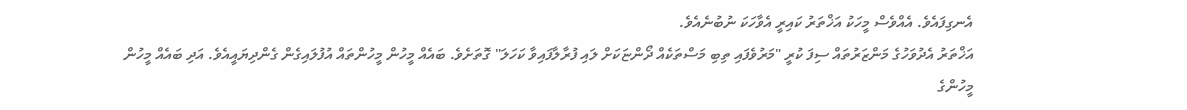އެނގިފައެވެ. އެއްވެސް މީހަކު އަޚްތަރު ކައިރީ އެވާހަކަ ނުބުނެއެވެ.
އަޚްތަރު އެދުވަހުގެ މަންޒަރުތައް ސިފަ ކުރީ "މަރުވެފައި ތިބި މަސްތަކެއް ދޯންޏަކަށް ލައި ފުރާލާފައިވާ ކަހަލަ" ގޮތަށެވެ. ބައެއް މީހުން މީހުންތައް އުފުލައިގެން ގެންދިޔައީއެވެ. އަދި ބައެއް މީހުން މީހުންގެ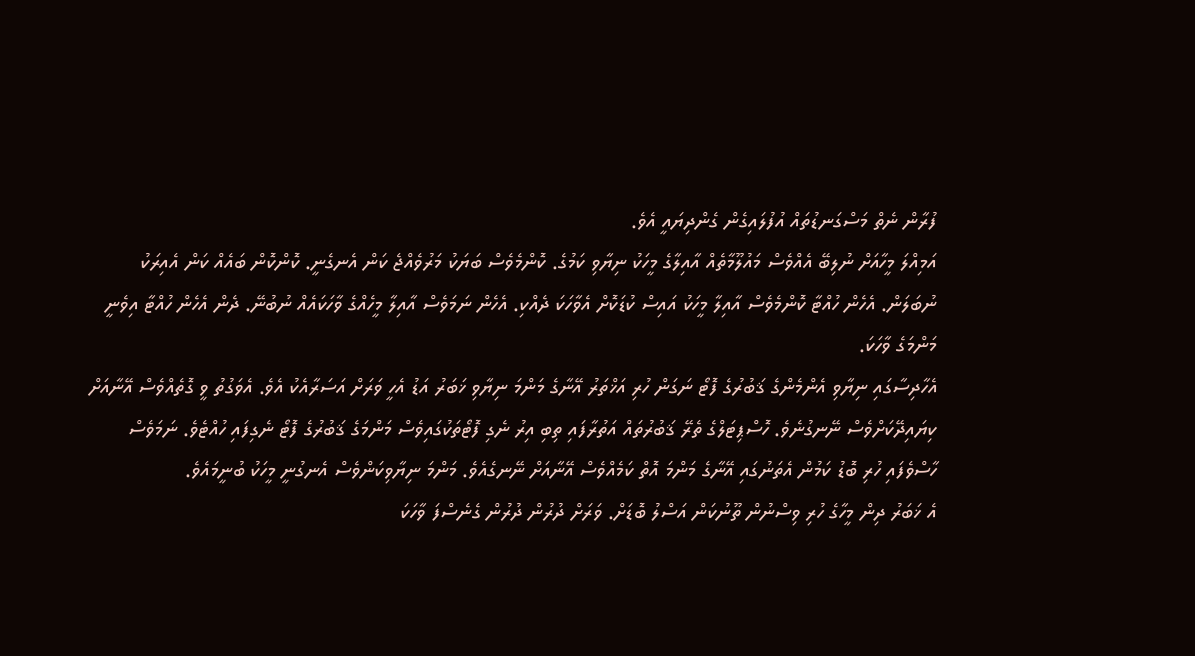ފުރާން ނެތް މަސްގަނޑުތައް އުފުލައިގެން ގެންދިޔައީ އެވެ.
އަމިއްލަ މީހާއަށް ނުލިބޭ އެއްވެސް މައުލޫމާތެއް އާއިލާގެ މީހަކު ނިޔާވި ކަމުގެ. ކޮންމެވެސް ބަޔަކު މަރުވެއްޖެ ކަން އެނގެނީ. ކޮންކޮން ބައެއް ކަން އެއިރަކު ނުބަލަން. އެހެން ހުއްޓާ ކޮންމެވެސް އާއިލާ މީހަކު އައިސް ކުޑަކޮށް އެވާހަކަ ދެއްކި. އެހެން ނަމަވެސް އާއިލާ މީހެއްގެ ވާހަކައެއް ނުބުނޭ. ދެން އެހެން ހުއްޓާ އިވެނީ މަންމަގެ ވާހަކަ.
އެހާދިސާގައި ނިޔާވި އެންމެންގެ ޤަބުރުގެ ފޮޓޯ ނަގަން ހުރި އަޚްތަރު އޭނާގެ މަންމަ ނިޔާވި ޚަބަރު އަޑު އެހީ ވަރަށް އަސަރާއެކު އެވެ. އެވަގުތު ވީ ގޮތެއްވެސް އޭނާއަށް ކިޔައިދޭކަށްވެސް ނޭނގުނެވެ. ހޮސްޕިޓަލްގެ ތެރޭ ޤަބުރުތައް އަތުރާފައި ތިބި އިރު ނެގި ފޮޓޯތަކުގައިވެސް މަންމަގެ ޤަބުރުގެ ފޮޓޯ ނެގިފައި ހުއްޓެވެ. ނަމަވެސް ހާސްވެފައި ހުރި ބޮޑު ކަމުން އެތަނުގައި އޭނާގެ މަންމަ އޮތް ކަމެއްވެސް އޭނާއަށް ނޭނގެއެވެ. މަންމަ ނިޔާވިކަންވެސް އެނގުނީ މީހަކު ބުނީމައެވެ.
އެ ޚަބަރު ދިން މީހާގެ ހުރި ވިސްނުން ތޫނުކަން އަސްލު ބޮޑަށް. ވަރަށް ދުރުން ދުރުން ގެނެސްފަ ވާހަކަ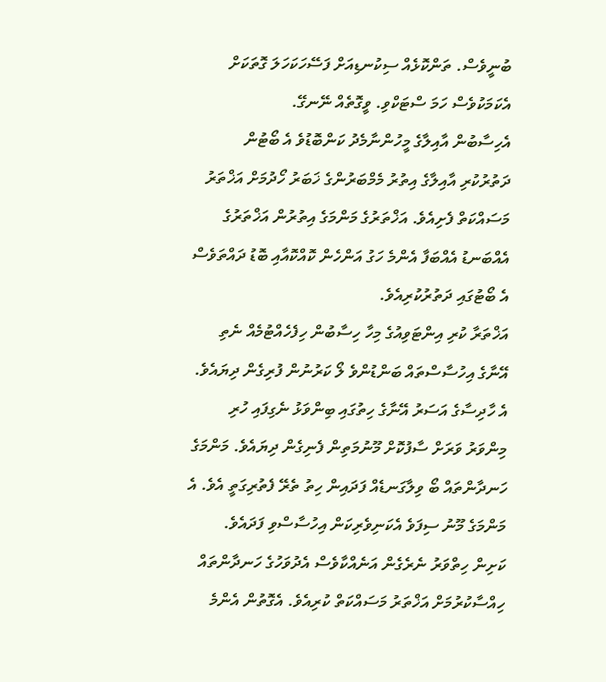ބުނީވެސް. ތަންކޮޅެއް ސިކުނޑިއަށް ފަސޭހަކަހަލަ ގޮތަކަށް އެކަމަކުވެސް ހަމަ ސްޓަކްވި. ވީގޮތެއް ނޭނގޭ.
އެހިސާބުން އާއިލާގެ މީހުންނާމެދު ކަންބޮޑުވެ އެ ބޯޓުން ދަތުރުކުރި އާއިލާގެ އިތުރު މެމްބަރުންގެ ޚަބަރު ހޯދުމަށް އަޚްތަރު މަސައްކަތް ފެށިއެވެ. އަޚްތަރުގެ މަންމަގެ އިތުރުން އަޚްތަރުގެ އެއްބަނޑު އެއްބަފާ އެންމެ ހަގު އަންހެން ކޮއްކޮއާއި ބޮޑު ދައްތަވެސް އެ ބޯޓުގައި ދަތުރުކުރިއެވެ.
އަޚްތަރާ ކުރި އިންޓަވިއުގެ މިހާ ހިސާބުން ހިފެހެއްޓުމެއް ނެތި އޭނާގެ އިހުސާސްތައް ބަންޑުންވެ ލޯ ކަރުނުން ފުރިގެން ދިޔައެވެ. އެ ހާދިސާގެ އަސަރު އޭނާގެ ހިތުގައި ބިންވަޅު ނެގިފައި ހުރި މިންވަރު ވަރަށް ސާފުކޮށް މޫނުމަތިން ފެނިގެން ދިޔައެވެ. މަންމަގެ ހަނދާންތައް ބޯ ވިލާގަނޑެއް ފަދައިން ހިތު ތެރޭ ފެތުރިގަތީ އެވެ. އެ މަންމަގެ މޫނު ސިފަވެ އެކަނިވެރިކަން އިހުސާސްވި ފަދައެވެ.
ކަށިން ހިތްވަރު ނެރެގެން އަނެއްކާވެސް އެދުވަހުގެ ހަނދާންތައް ހިއްސާކުރުމަށް އަޚްތަރު މަސައްކަތް ކުރިއެވެ. އެގޮތުން އެންމެ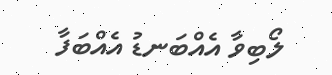ލޯބިވާ އެއްބަނޑު އެއްބަފާ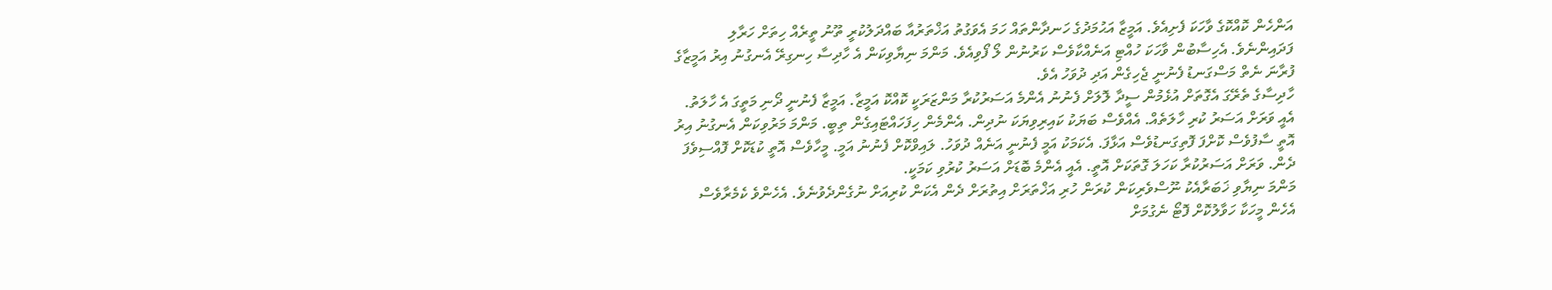އަންހެން ކޮއްކޮގެ ވާހަކަ ފެށިއެވެ. އަމީޒާ އަޙުމަދުގެ ހަނދާންތައް ހަމަ އެވަގުތު އަޚްތަރުއާ ބައްދަލުކުރީ ތޫނު ތީރެއް ހިތަށް ހަރާލި ފަދައިންނެވެ. އެހިސާބުން ވާހަކަ ހުއްޓި އަނެއްކާވެސް ކަރުނުން ލޯ ފޯވިއެވެ. މަންމަ ނިޔާވިކަން އެ ހާދިސާ ހިނގިރޭ އެނގުނު އިރު އަމީޒާގެ ފުރާނަ ނެތް މަސްގަނޑު ފެނުނީ ޖެހިގެން އަދި ދުވަހު އެވެ.
ހާދިސާގެ ތެރޭގަ އެގޮތަށް އުޅެމުން ސީދާ ލޮލަށް ފެނުނު އެންމެ އަސަރުކުރާ މަންޒަރަކީ ކޮއްކޮ އަމީޒާ. އަމީޒާ ފެނުނީ ދޯނި މަތީގަ އެ ހާލަތު. އެއީ ވަރަށް އަސަރު ކުރި ހާލަތެއް. އެއްވެސް ބަޔަކު ކައިރިވިޔަކަ ނުދިން. އެންމެން ހިފަހައްޓައިގެން ތިބީ. މަންމަ މަރުވިކަން އެނގުނު އިރު އޮތީ ސާފުވެސް ކޮށްފަ ފޮތިގަނޑުވެސް އަޅާފަ. އެކަމަކު އަމީ ފެނުނީ އަނެއް ދުވަހު. ލައިވްކޮށް ފެނުނު އަމީ. މީހާވެސް އޮތީ ކުޑަކޮށް ފޮއްސިވެފަ ދެން. ވަރަށް އަސަރުކުރާ ކަހަލަ ގޮތަކަށް އޮތީ. އެއީ އެންމެ ބޮޑަށް އަސަރު ކުރުވި ކަމަކީ.
މަންމަ ނިޔާވި ޚަބަރާއެކު ނޫސްވެރިކަން ކުރަން ހުރި އަޚްތަރަށް އިތުރަށް ދެން އެކަން ކުރިއަށް ނުގެންދެވުނެވެ. އެހެންވެ ކެމެރާވެސް އެހެން މީހަކާ ހަވާލުކޮށް ފޮޓޯ ނެގުމަށް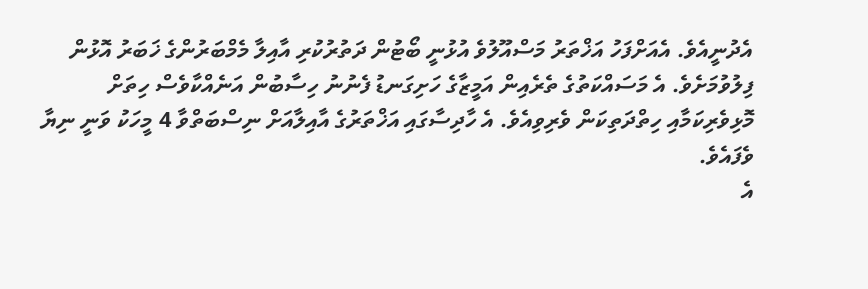އެދުނީއެވެ. އެއަށްފަހު އަޚްތަރު މަސްއޫލުވެ އުޅުނީ ބޯޓުން ދަތުރުކުރި އާއިލާ މެމްބަރުންގެ ޚަބަރު އޮޅުން ފިލުވުމަށެވެ. އެ މަސައްކަތުގެ ތެރެއިން އަމީޒާގެ ހަށިގަނޑު ފެނުނު ހިސާބުން އަނެއްކާވެސް ހިތަށް މޮޅިވެރިކަމާއި ހިތްދަތިކަން ވެރިވިއެވެ. އެ ހާދިސާގައި އަޚްތަރުގެ އާއިލާއަށް ނިސްބަތްވާ 4 މީހަކު ވަނީ ނިޔާ ވެފައެވެ.
އެ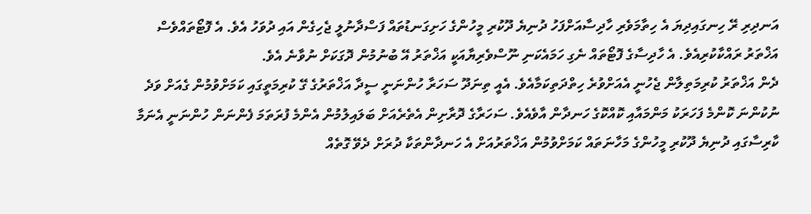އަނދިރި ރޭ ހިނގައިދިޔަ އެ ހިތާމަވެރި ހާދިސާއަށްފަހު ދުނިޔެ ދޫކުރި މީހުންގެ ހަށިގަނޑުތައް ފަސްދާނުލީ ޖެހިގެން އައި ދުވަހު އެވެ. އެ ފޮޓޯތައްވެސް އަޚްތަރު ރައްކާކުރިއެވެ. އެ ހާދިސާގެ ފޮޓޯތައް ނެގި ހަމައެކަނި ނޫސްވެރިޔާއަކީ އަޚްތަރު އޭ ބުނުމުން ދޮގަކަށް ނުވާނެ އެވެ.
ދެން އަޚްތަރު ކުރިމަތިލާން ޖެހުނީ އެއަށްވުރެ ހިތްދަތިކަމާއެވެ. އެއީ ތިނަދޫ ސަހަރާ ހުންނަނީ ސީދާ އަޚްތަރުގެ ގޭ ކުރިމަތީގައި ކަމަށްވުމުން ގެއަށް ވަދެ ނުކުންނަ ކޮންމެ ފަހަރަކު މަންމައާއި ކޮއްކޮގެ ހަނދާން އާވެއެވެ. ސަހަރާގެ ދޮރާށިން އެތެރެއަށް ބަލައިލުމުން އެންމެ ފުރަތަމަ ފެންނަން ހުންނަނީ އެނަމާ ކާރިސާގައި ދުނިޔެ ދޫކުރި މީހުންގެ މަހާނަތައް ކަމަށްވުމުން އަޚްތަރުއަށް އެ ހަނދާންތަކާ ދުރަށް ދެވޭ ގޮތެއް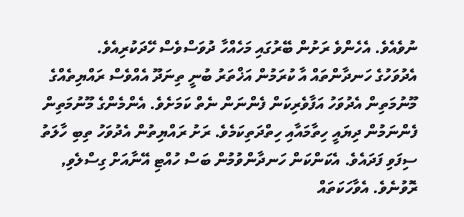ނުވެއެވެ. އެހެންވެ ރަށުން ބޭރުގައި މަހެއްހާ ދުވަސްވެސް ހޭދަކުރިއެވެ.
އެދުވަހުގެ ހަނދާންތައް އާ ކުރަމުން އަޚްތަރު ބުނީ ތިނަދޫ އެއްވެސް ރައްޔިތެއްގެ މޫނުމަތިން އެދުވަހު އަފާވެރިކަން ފެންނަން ނެތް ކަމަށެވެ. އެންމެންގެ މޫނުމަތިން ފެންނަމުން ދިޔައީ ހިތާމައާއި ހިތްދަތިކަމެވެ. ރަށު ރައްޔިތުން އެދުވަހު ތިބި ހާލަތު ސިފަވި ފަދައެވެ. އެކަންކަން ހަނދާންވުމުން ބަސް ހުއްޓި އޭނާއަށް ގިސްލެވި, ރޮވުނެވެ. އެވާހަކަތައް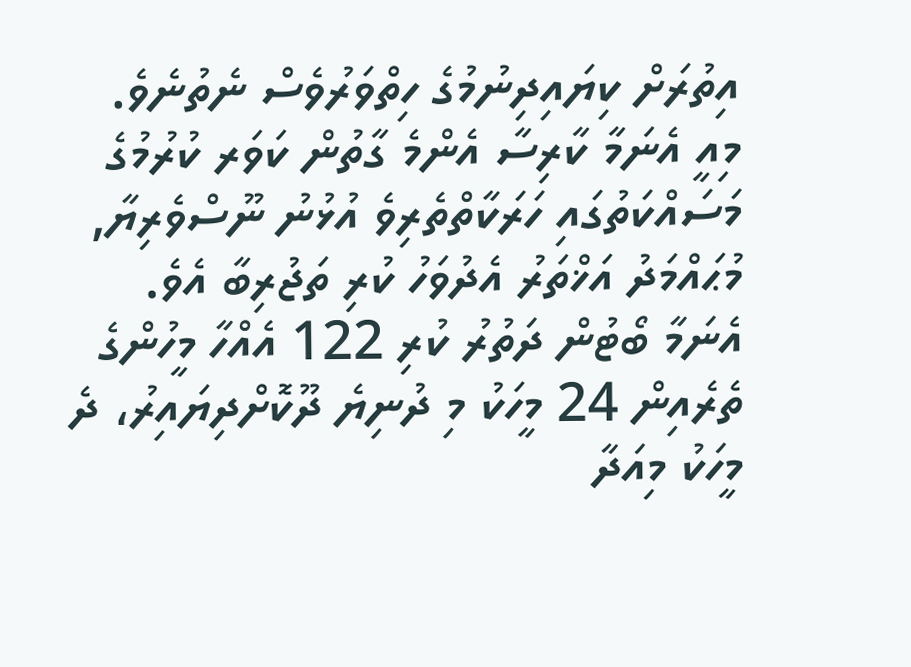އިތުރަށް ކިޔައިދިނުމުގެ ހިތްވަރުވެސް ނެތުނެވެ.
މިއީ އެނަމާ ކާރިސާ އެންމެ ގާތުން ކަވަރ ކުރުމުގެ މަސައްކަތުގައި ހަރަކާތްތެރިވެ އުޅުނު ނޫސްވެރިޔާ, މުޙައްމަދު އަޚްތަރު އެދުވަހު ކުރި ތަޖުރިބާ އެވެ.
އެނަމާ ބޯޓުން ދަތުރު ކުރި 122 އެއްހާ މީހުންގެ ތެރެއިން 24 މީހަކު މި ދުނިޔެ ދޫކޮށްދިޔައިރު، ދެ މީހަކު މިއަދާ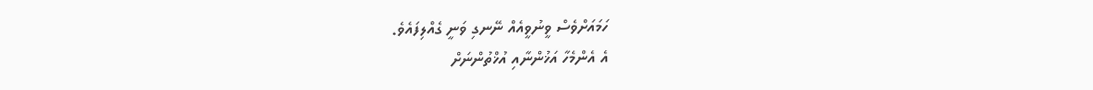ހަމައަށްވެސް ވީނުވީއެއް ނޭނގި ވަނީ ގެއްލިފައެވެ.
އެ އެންމެހާ އަޚުންނާއި އުޚްތުންނަށް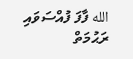الله ފާފަ ފުއްސަވައި ރަޙުމަތް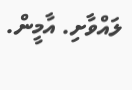ލައްވާށި. އާމީން.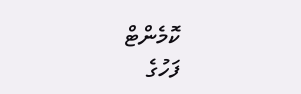ކޮމެންޓް
ފަހުގެ